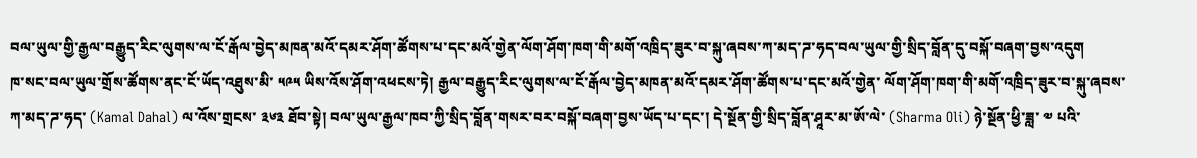བལ་ཡུལ་གྱི་རྒྱལ་བརྒྱུད་རིང་ལུགས་ལ་ངོ་རྒོལ་བྱེད་མཁན་མའོ་དམར་ཤོག་ཚོགས་པ་དང་མའོ་གྱེན་ལོག་ཤོག་ཁག་གི་མགོ་འཁྲིད་ཟུར་བ་སྐུ་ཞབས་ཀ་མད་ཌ་ཧད་བལ་ཡུལ་གྱི་སྲིད་བློན་དུ་བསྐོ་བཞག་བྱས་འདུག
ཁ་སང་བལ་ཡུལ་གྲོས་ཚོགས་ནང་ངོ་ཡོད་འཐུས་མི་ ༥༩༥ ཡིས་འོས་ཤོག་འཕངས་ཏེ། རྒྱལ་བརྒྱུད་རིང་ལུགས་ལ་ངོ་རྒོལ་བྱེད་མཁན་མའོ་དམར་ཤོག་ཚོགས་པ་དང་མའོ་གྱེན་ ལོག་ཤོག་ཁག་གི་མགོ་འཁྲིད་ཟུར་བ་སྐུ་ཞབས་ཀ་མད་ཌ་ཧད་ (Kamal Dahal) ལ་འོས་གྲངས་ ༣༦༣ ཐོབ་སྟེ། བལ་ཡུལ་རྒྱལ་ཁབ་ཀྱི་སྲིད་བློན་གསར་བར་བསྐོ་བཞག་བྱས་ཡོད་པ་དང་། དེ་སྔོན་གྱི་སྲིད་བློན་ཤཱར་མ་ཨོ་ལེ་ (Sharma Oli) ཉེ་སྔོན་ཕྱི་ཟླ་ ༧ པའི་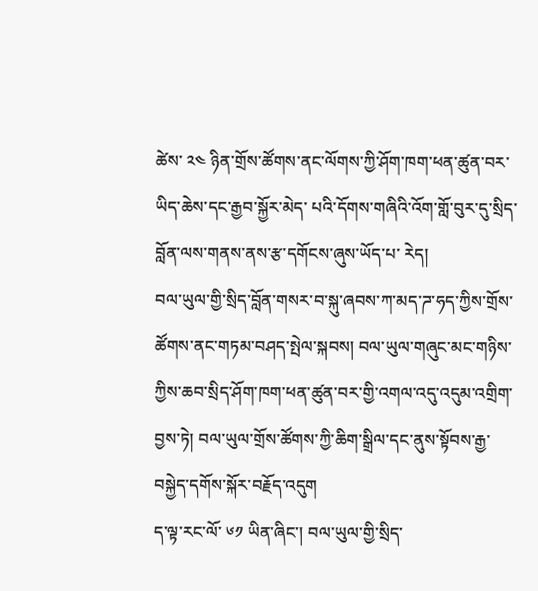ཚེས་ ༢༤ ཉིན་གྲོས་ཚོགས་ནང་ལོགས་ཀྱི་ཤོག་ཁག་ཕན་ཚུན་བར་ཡིད་ཆེས་དང་རྒྱབ་སྐྱོར་མེད་ པའི་དོགས་གཞིའི་འོག་གློ་བུར་དུ་སྲིད་བློན་ལས་གནས་ནས་རྩ་དགོངས་ཞུས་ཡོད་པ་ རེད།
བལ་ཡུལ་གྱི་སྲིད་བློན་གསར་བ་སྐུ་ཞབས་ཀ་མད་ཌ་ཧད་ཀྱིས་གྲོས་ཚོགས་ནང་གཏམ་བཤད་སྤེལ་སྐབས། བལ་ཡུལ་གཞུང་མང་གཉིས་ཀྱིས་ཆབ་སྲིད་ཤོག་ཁག་ཕན་ཚུན་བར་གྱི་འགལ་འདུ་འདུམ་འགྲིག་བྱས་ཏེ། བལ་ཡུལ་གྲོས་ཚོགས་ཀྱི་ཆིག་སྒྲིལ་དང་ནུས་སྟོབས་རྒྱ་བསྐྱེད་དགོས་སྐོར་བརྗོད་འདུག
ད་ལྟ་རང་ལོ་ ༦༡ ཡིན་ཞིང་། བལ་ཡུལ་གྱི་སྲིད་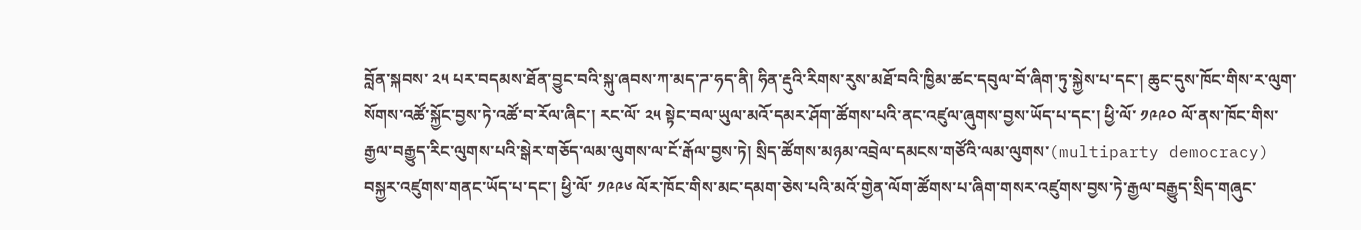བློན་སྐབས་ ༢༥ པར་བདམས་ཐོན་བྱུང་བའི་སྐུ་ཞབས་ཀ་མད་ཌ་ཧད་ནི། ཧིན་རྡུའི་རིགས་རུས་མཐོ་བའི་ཁྱིམ་ཚང་དབུལ་བོ་ཞིག་ཏུ་སྐྱེས་པ་དང་། ཆུང་དུས་ཁོང་གིས་ར་ལུག་སོགས་འཚོ་སྐྱོང་བྱས་ཏེ་འཚོ་བ་རོལ་ཞིང་། རང་ལོ་ ༢༥ སྟེང་བལ་ཡུལ་མའོ་དམར་ཤོག་ཚོགས་པའི་ནང་འཛུལ་ཞུགས་བྱས་ཡོད་པ་དང་། ཕྱི་ལོ་ ༡༩༩༠ ལོ་ནས་ཁོང་གིས་རྒྱལ་བརྒྱུད་རིང་ལུགས་པའི་སྒེར་གཅོད་ལམ་ལུགས་ལ་ངོ་རྒོལ་བྱས་ཏེ། སྲིད་ཚོགས་མཉམ་འབྲེལ་དམངས་གཙོའི་ལམ་ལུགས་(multiparty democracy) བསྐྱར་འཛུགས་གནང་ཡོད་པ་དང་། ཕྱི་ལོ་ ༡༩༩༦ ལོར་ཁོང་གིས་མང་དམག་ཅེས་པའི་མའོ་གྱེན་ལོག་ཚོགས་པ་ཞིག་གསར་འཛུགས་བྱས་ཏེ་རྒྱལ་བརྒྱུད་སྲིད་གཞུང་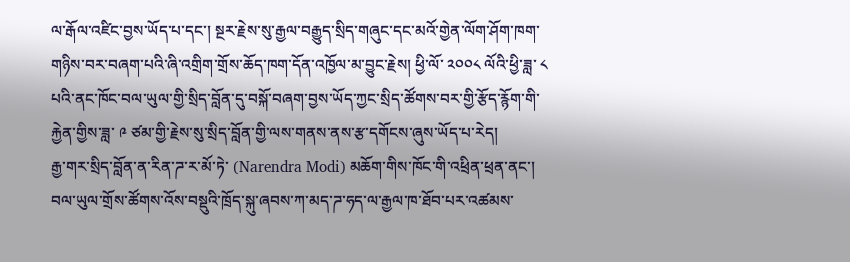ལ་རྒོལ་འཛིང་བྱས་ཡོད་པ་དང་། སྔར་རྗེས་སུ་རྒྱལ་བརྒྱུད་སྲིད་གཞུང་དང་མའོ་གྱེན་ལོག་ཤོག་ཁག་གཉིས་བར་བཞག་པའི་ཞི་འགྲིག་གྲོས་ཆོད་ཁག་དོན་འཁྱོལ་མ་བྱུང་རྗེས། ཕྱི་ལོ་ ༢༠༠༨ ལོའི་ཕྱི་ཟླ་ ༨ པའི་ནང་ཁོང་བལ་ཡུལ་གྱི་སྲིད་བློན་དུ་བསྐོ་བཞག་བྱས་ཡོད་ཀྱང་སྲིད་ཚོགས་བར་གྱི་རྩོད་རྙོག་གི་རྐྱེན་གྱིས་ཟླ་ ༩ ཙམ་གྱི་རྗེས་སུ་སྲིད་བློན་གྱི་ལས་གནས་ནས་རྩ་དགོངས་ཞུས་ཡོད་པ་རེད།
རྒྱ་གར་སྲིད་བློན་ན་རིན་ཌ་ར་མོ་ཏེ་ (Narendra Modi) མཆོག་གིས་ཁོང་གི་འཕྲིན་ཕྲན་ནང་། བལ་ཡུལ་གྲོས་ཚོགས་འོས་བསྡུའི་ཁྲོད་སྐུ་ཞབས་ཀ་མད་ཌ་ཧད་ལ་རྒྱལ་ཁ་ཐོབ་པར་འཚམས་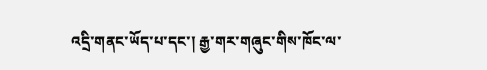འདྲི་གནང་ཡོད་པ་དང་། རྒྱ་གར་གཞུང་གིས་ཁོང་ལ་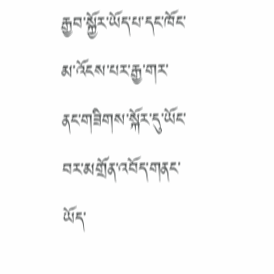རྒྱབ་སྐྱོར་ཡོད་པ་དང་ཁོང་མ་འོངས་པར་རྒྱ་གར་ནང་གཟིགས་སྐོར་དུ་ཡོང་བར་མགྲོན་འབོད་གནང་ཡོད་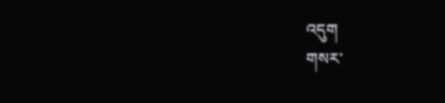འདུག
གསར་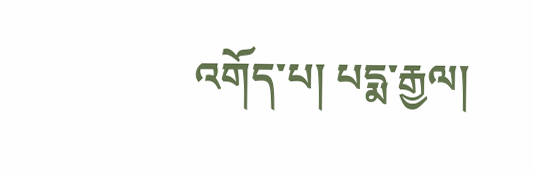འགོད་པ། པདྨ་རྒྱལ།